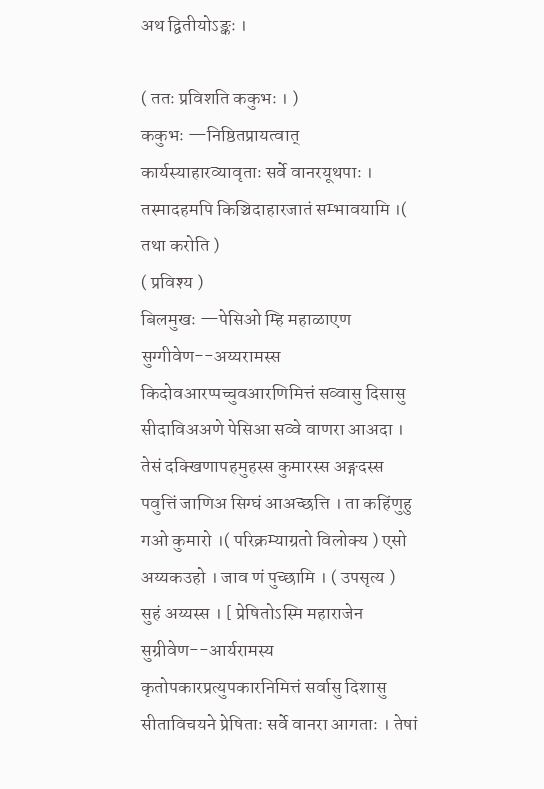अथ द्वितीयोऽङ्कः ।

( ततः प्रविशति ककुभः । )
ककुभः —निष्ठितप्रायत्वात् कार्यस्याहारव्यावृताः सर्वे वानरयूथपाः । तस्मादहमपि किञ्चिदाहारजातं सम्भावयामि ।( तथा करोति )
( प्रविश्य )
बिलमुखः —पेसिओ म्हि महाळाएण सुग्गीवेण--अय्यरामस्स किदोवआरप्पच्चुवआरणिमित्तं सव्वासु दिसासु सीदाविअअणे पेसिआ सव्वे वाणरा आअदा । तेसं दक्खिणापहमुहस्स कुमारस्स अङ्गदस्स पवुत्तिं जाणिअ सिग्घं आअच्छत्ति । ता कहिंणुहु गओ कुमारो ।( परिक्रम्याग्रतो विलोक्य ) एसो अय्यकउहो । जाव णं पुच्छामि । ( उपसृत्य ) सुहं अय्यस्स । [ प्रेषितोऽस्मि महाराजेन सुग्रीवेण--आर्यरामस्य कृतोपकारप्रत्युपकारनिमित्तं सर्वासु दिशासु सीताविचयने प्रेषिताः सर्वे वानरा आगताः । तेषां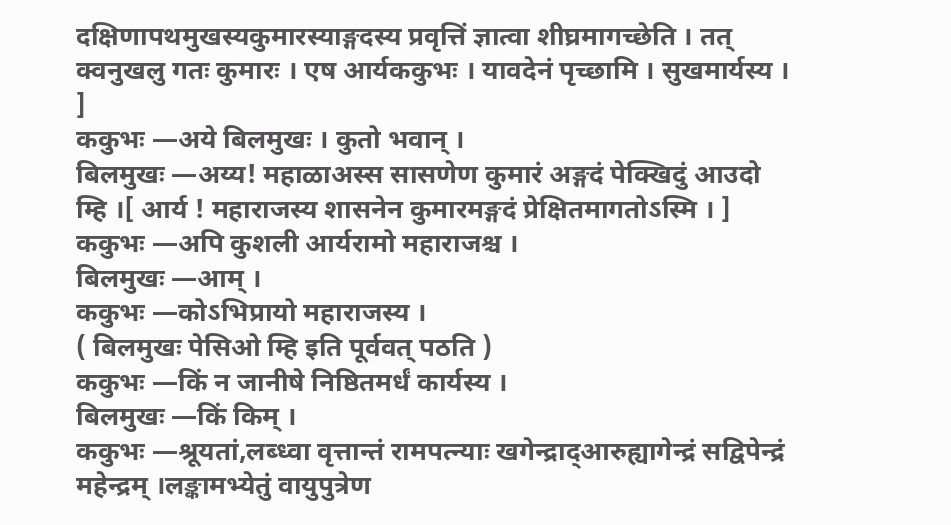दक्षिणापथमुखस्यकुमारस्याङ्गदस्य प्रवृत्तिं ज्ञात्वा शीघ्रमागच्छेति । तत् क्वनुखलु गतः कुमारः । एष आर्यककुभः । यावदेनं पृच्छामि । सुखमार्यस्य । ]
ककुभः —अये बिलमुखः । कुतो भवान् ।
बिलमुखः —अय्य! महाळाअस्स सासणेण कुमारं अङ्गदं पेक्खिदुं आउदो म्हि ।[ आर्य ! महाराजस्य शासनेन कुमारमङ्गदं प्रेक्षितमागतोऽस्मि । ]
ककुभः —अपि कुशली आर्यरामो महाराजश्च ।
बिलमुखः —आम् ।
ककुभः —कोऽभिप्रायो महाराजस्य ।
( बिलमुखः पेसिओ म्हि इति पूर्ववत् पठति )
ककुभः —किं न जानीषे निष्ठितमर्धं कार्यस्य ।
बिलमुखः —किं किम् ।
ककुभः —श्रूयतां,लब्ध्वा वृत्तान्तं रामपत्न्याः खगेन्द्राद्आरुह्यागेन्द्रं सद्विपेन्द्रं महेन्द्रम् ।लङ्कामभ्येतुं वायुपुत्रेण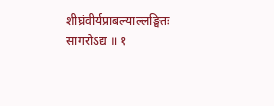शीघ्रंवीर्यप्राबल्याल्लङ्घितः सागरोऽद्य ॥ १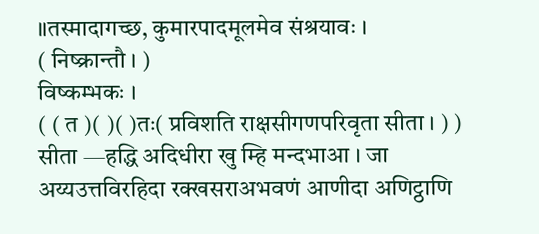॥तस्मादागच्छ, कुमारपादमूलमेव संश्रयावः ।
( निष्क्रान्तौ । )
विष्कम्भकः ।
( ( त )( )( )तः( प्रविशति राक्षसीगणपरिवृता सीता । ) )
सीता —हद्धि अदिधीरा खु म्हि मन्दभाआ । जा अय्यउत्तविरहिदा रक्खसराअभवणं आणीदा अणिट्ठाणि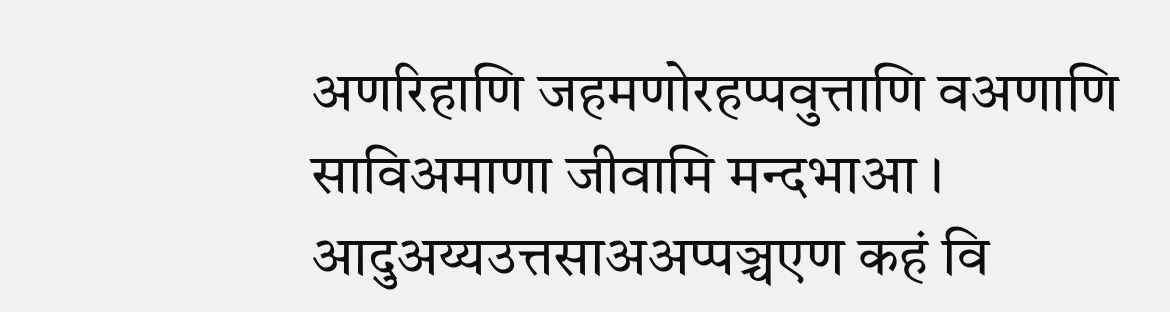अणरिहाणि जहमणोरहप्पवुत्ताणि वअणाणि साविअमाणा जीवामि मन्दभाआ । आदुअय्यउत्तसाअअप्पञ्चएण कहं वि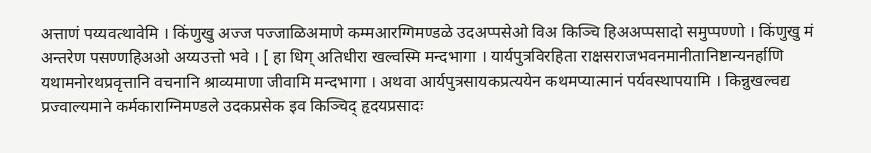अत्ताणं पय्यवत्थावेमि । किंणुखु अज्ज पज्जाळिअमाणे कम्मआरग्गिमण्डळे उदअप्पसेओ विअ किञ्चि हिअअप्पसादो समुप्पण्णो । किंणुखु मं अन्तरेण पसण्णहिअओ अय्यउत्तो भवे । [ हा धिग् अतिधीरा खल्वस्मि मन्दभागा । यार्यपुत्रविरहिता राक्षसराजभवनमानीतानिष्टान्यनर्हाणि यथामनोरथप्रवृत्तानि वचनानि श्राव्यमाणा जीवामि मन्दभागा । अथवा आर्यपुत्रसायकप्रत्ययेन कथमप्यात्मानं पर्यवस्थापयामि । किन्नुखल्वद्य प्रज्वाल्यमाने कर्मकाराग्निमण्डले उदकप्रसेक इव किञ्चिद् हृदयप्रसादः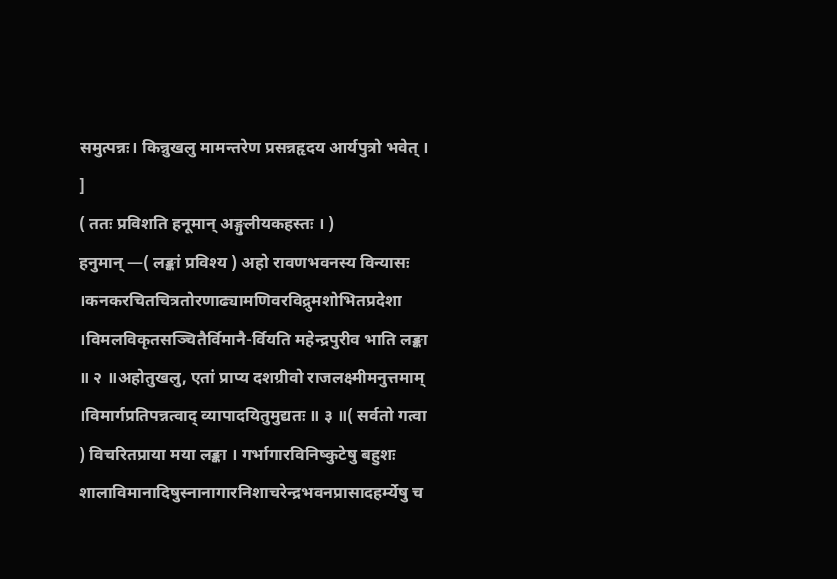समुत्पन्नः। किन्नुखलु मामन्तरेण प्रसन्नहृदय आर्यपुत्रो भवेत् । ]
( ततः प्रविशति हनूमान् अङ्गुलीयकहस्तः । )
हनुमान् —( लङ्कां प्रविश्य ) अहो रावणभवनस्य विन्यासः ।कनकरचितचित्रतोरणाढ्यामणिवरविद्रुमशोभितप्रदेशा ।विमलविकृतसञ्चितैर्विमानै-र्वियति महेन्द्रपुरीव भाति लङ्का ॥ २ ॥अहोतुखलु, एतां प्राप्य दशग्रीवो राजलक्ष्मीमनुत्तमाम् ।विमार्गप्रतिपन्नत्वाद् व्यापादयितुमुद्यतः ॥ ३ ॥( सर्वतो गत्वा ) विचरितप्राया मया लङ्का । गर्भागारविनिष्कुटेषु बहुशः शालाविमानादिषुस्नानागारनिशाचरेन्द्रभवनप्रासादहर्म्येषु च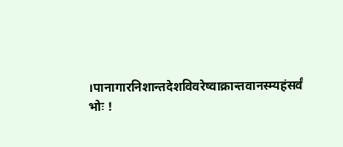।पानागारनिशान्तदेशविवरेष्वाक्रान्तवानस्म्यहंसर्वं भोः !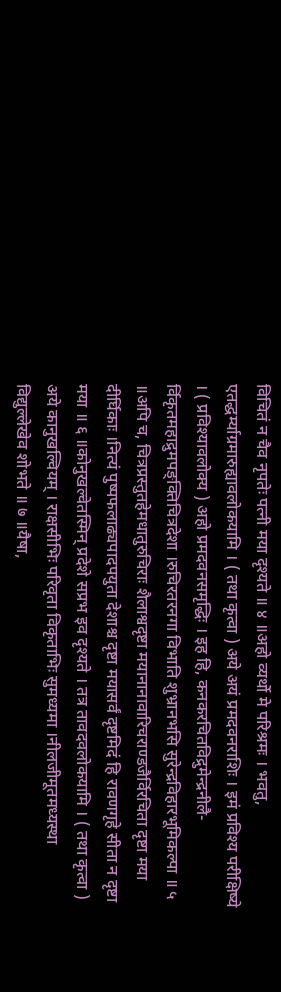विचितं न चैव नृपतेः पत्नी मया दृश्यते ॥ ४ ॥अहो व्यर्थो मे परिश्रमः । भवतु, एतद्धर्म्याग्रमारुह्यावलोकयामि । ( तथा कृत्वा ) अये अयं प्रमदवनराशिः । इमं प्रविश्य परीक्षिष्ये । ( प्रविश्यावलोक्य ) अहो प्रमदवनसमृद्धिः । इह हि, कनकरचितविद्रुमेन्द्रनीलै-र्विकृतमहाद्रुमपङ्क्तिचित्रदेशा ।रुचिरतरनगा विभाति शुभ्रानभसि सुरेन्द्रविहारभूमिकल्पा ॥ ५ ॥अपि च, चित्रप्रस्तुतहेमधातुरुचिराः शैलाश्वदृष्टा मयानानावारिचराण्डजैर्विरचिता दृष्टा मया दीर्घिकाः ।नित्यं पुष्पफलाढ्यपादपयुता देशाश्च दृष्टा मयासर्वं दृष्टमिदं हि रावणगृहे सीता न दृष्टा मया ॥ ६ ॥कोनुखल्वेतस्मिन् प्रदेशे सप्रभ इव दृश्यते । तत्र तावदवलोकयामि । ( तथा कृत्वा ) अये कानुखल्वियम् । राक्षसीभिः परिवृता विकृताभिः सुमध्यमा ।नीलजीमूतमध्यस्था विद्युल्लेखेव शोभते ॥ ७ ॥यैषा,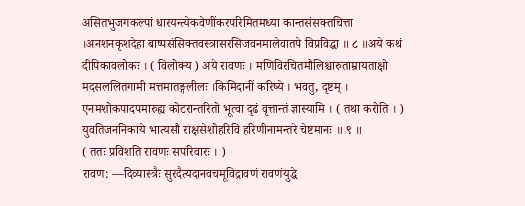असितभुजगकल्पां धारयन्त्येकवेणींकरपरिमितमध्या कान्तसंसक्तचित्ता ।अनशनकृशदेहा बाष्पसंसिक्तवस्त्रासरसिजवनमालेवातपे विप्रविद्धा ॥ ८ ॥अये कथं दीपिकावलोकः । ( विलोक्य ) अये रावणः । मणिविरचितमौलिश्चारुताम्रायताक्षो मदसललितगामी मत्तमातङ्गलीलः ।किमिदानीं करिष्ये । भवतु, दृष्टम् । एनमशोकपादपमारुह्य कोटरान्तरितो भूत्वा दृढं वृत्तान्तं ज्ञास्यामि । ( तथा करोति । ) युवतिजननिकाये भात्यसौ राक्षसेशोहरिवि हरिणीनामन्तरे चेष्टमानः ॥ ९ ॥
( ततः प्रविशति रावणः सपरिवारः । )
रावण: —दिव्यास्त्रैः सुरदैत्यदानवचमूविद्रावणं रावणंयुद्धे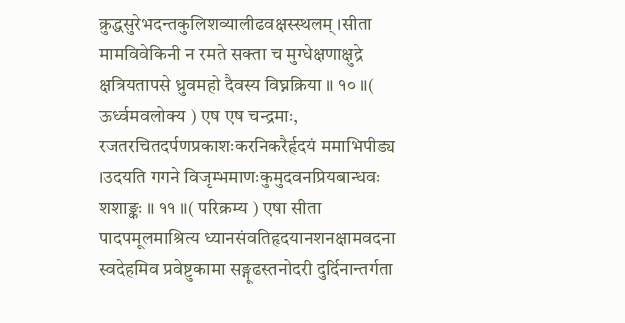क्रुद्धसुरेभदन्तकुलिशव्यालीढवक्षस्स्थलम् ।सीता मामविवेकिनी न रमते सक्ता च मुग्धेक्षणाक्षुद्रे क्षत्रियतापसे ध्रुवमहो दैवस्य विघ्नक्रिया ॥ १० ॥( ऊर्ध्वमवलोक्य ) एष एष चन्द्रमाः, रजतरचितदर्पणप्रकाशःकरनिकरैर्हृदयं ममाभिपीड्य ।उदयति गगने विजृम्भमाणःकुमुदवनप्रियबान्धवः शशाङ्कः ॥ ११ ॥( परिक्रम्य ) एषा सीता पादपमूलमाश्रित्य ध्यानसंवतिहृदयानशनक्षामवदना स्वदेहमिव प्रवेष्टुकामा सङ्गूढस्तनोदरी दुर्दिनान्तर्गता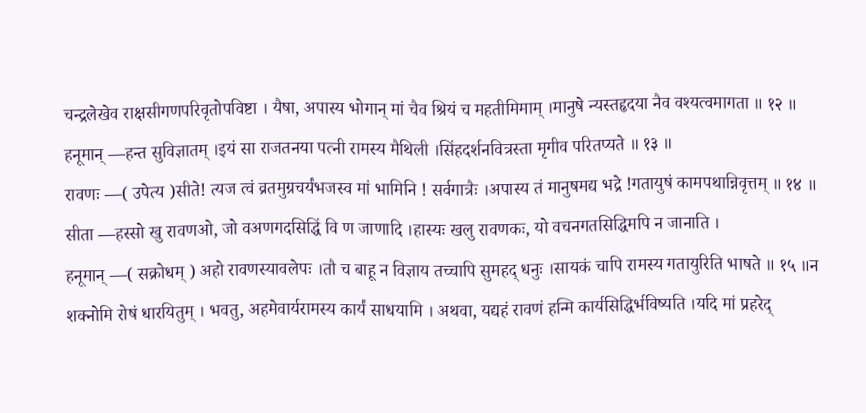चन्द्रलेखेव राक्षसीगणपरिवृतोपविष्टा । यैषा, अपास्य भोगान् मां चैव श्रियं च महतीमिमाम् ।मानुषे न्यस्तहृदया नैव वश्यत्वमागता ॥ १२ ॥
हनूमान् —हन्त सुविज्ञातम् ।इयं सा राजतनया पत्नी रामस्य मैथिली ।सिंहदर्शनवित्रस्ता मृगीव परितप्यते ॥ १३ ॥
रावणः —( उपेत्य )सीते! त्यज त्वं व्रतमुग्रचर्यंभजस्व मां भामिनि ! सर्वगात्रैः ।अपास्य तं मानुषमद्य भद्रे !गतायुषं कामपथान्निवृत्तम् ॥ १४ ॥
सीता —हस्सो खु रावणओ, जो वअणगदसिद्धिं वि ण जाणादि ।हास्यः खलु रावणकः, यो वचनगतसिद्धिमपि न जानाति ।
हनूमान् —( सक्रोधम् ) अहो रावणस्यावलेपः ।तौ च बाहू न विज्ञाय तच्चापि सुमहद् धनुः ।सायकं चापि रामस्य गतायुरिति भाषते ॥ १५ ॥न शक्नोमि रोषं धारयितुम् । भवतु, अहमेवार्यरामस्य कार्यं साधयामि । अथवा, यद्यहं रावणं हन्मि कार्यसिद्धिर्भविष्यति ।यदि मां प्रहरेद्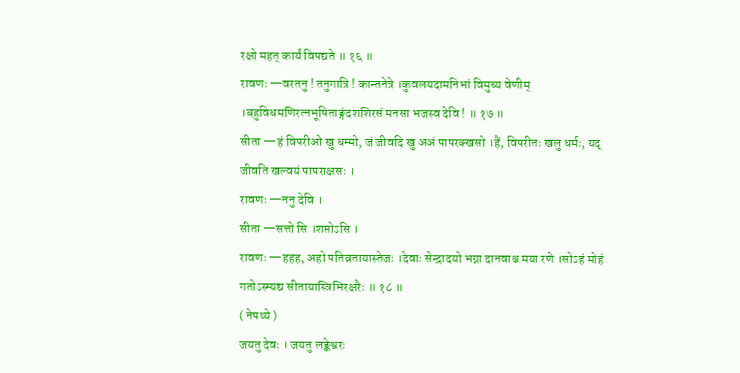रक्षो महत् कार्यं विपद्यते ॥ १६ ॥
रावणः —वरतनु ! तनुगात्रि ! कान्तनेत्रे ।कुवलयदामनिभां विमुच्य वेणीम् ।बहुविधमणिरत्नभूषिताङ्गंदशशिरसं मनसा भजस्व देवि ! ॥ १७ ॥
सीता —हं विपरीओ खु धम्मो, जं जीवदि खु अअं पापरक्खसो ।हैं, विपरीतः खलु धर्मः, यद् जीवति खल्वयं पापराक्षसः ।
रावणः —ननु देवि ।
सीता —सत्तो सि ।शप्तोऽसि ।
रावणः —हहह, अहो पतिव्रतायास्तेजः ।देवाः सेन्द्रादयो भग्ना दानवाश्च मया रणे ।सोऽहं मोहं गतोऽस्म्यद्य सीतायास्त्रिभिरक्षरैः ॥ १८ ॥
( नेपथ्ये )
जयतु देवः । जयतु लङ्केश्वरः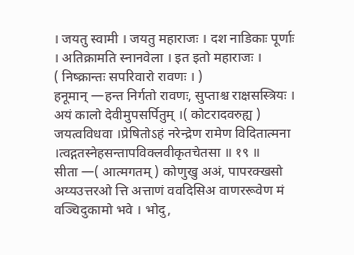। जयतु स्वामी । जयतु महाराजः । दश नाडिकाः पूर्णाः । अतिक्रामति स्नानवेला । इत इतो महाराजः ।
( निष्क्रान्तः सपरिवारो रावणः । )
हनूमान् —हन्त निर्गतो रावणः, सुप्ताश्च राक्षसस्त्रियः । अयं कालो देवीमुपसर्पितुम् ।( कोटरादवरुह्य ) जयत्वविधवा ।प्रेषितोऽहं नरेन्द्रेण रामेण विदितात्मना ।त्वद्गतस्नेहसन्तापविक्लवीकृतचेतसा ॥ १९ ॥
सीता —( आत्मगतम् ) कोणुखु अअं, पापरक्खसो अय्यउत्तरओ त्ति अत्ताणं ववदिसिअ वाणररूवेण मं वञ्चिदुकामो भवे । भोदु,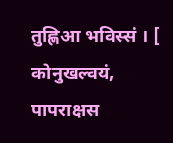तुह्णिआ भविस्सं । [ कोनुखल्वयं, पापराक्षस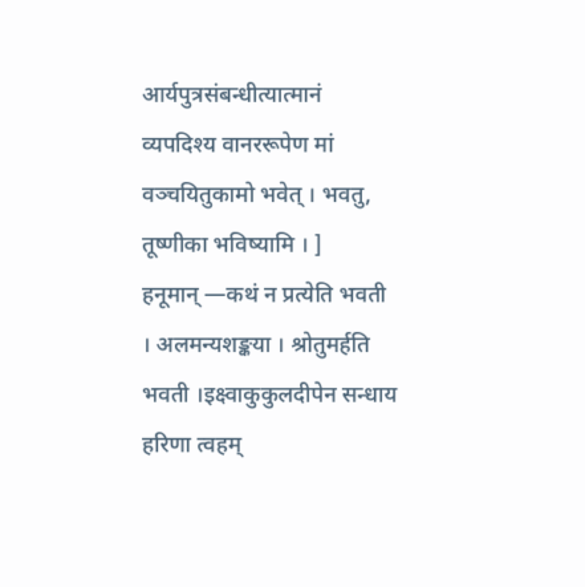आर्यपुत्रसंबन्धीत्यात्मानं व्यपदिश्य वानररूपेण मां वञ्चयितुकामो भवेत् । भवतु, तूष्णीका भविष्यामि । ]
हनूमान् —कथं न प्रत्येति भवती । अलमन्यशङ्कया । श्रोतुमर्हति भवती ।इक्ष्वाकुकुलदीपेन सन्धाय हरिणा त्वहम्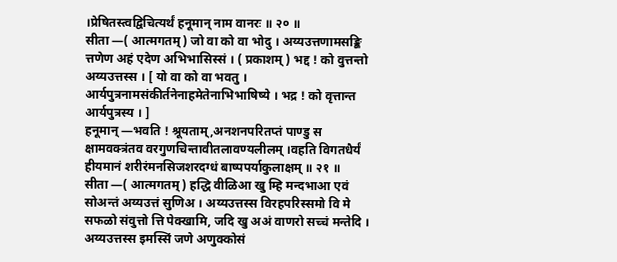।प्रेषितस्त्वद्विचित्यर्थं हनूमान् नाम वानरः ॥ २० ॥
सीता —( आत्मगतम् ) जो वा को वा भोदु । अय्यउत्तणामसङ्कि त्तणेण अहं एदेण अभिभासिस्सं । ( प्रकाशम् ) भद्द ! को वुत्तन्तो अय्यउत्तस्स । [ यो वा को वा भवतु । आर्यपुत्रनामसंकीर्तनेनाहमेतेनाभिभाषिष्ये । भद्र ! को वृत्तान्त आर्यपुत्रस्य । ]
हनूमान् —भवति ! श्रूयताम्,अनशनपरितप्तं पाण्डु स क्षामवक्त्रंतव वरगुणचिन्तावीतलावण्यलीलम् ।वहति विगतधैर्यं हीयमानं शरीरंमनसिजशरदग्धं बाष्पपर्याकुलाक्षम् ॥ २१ ॥
सीता —( आत्मगतम् ) हद्धि वीळिआ खु म्हि मन्दभाआ एवं सोअन्तं अय्यउत्तं सुणिअ । अय्यउत्तस्स विरहपरिस्समो वि मे सफळो संवुत्तो त्ति पेक्खामि, जदि खु अअं वाणरो सच्चं मन्तेदि । अय्यउत्तस्स इमस्सिं जणे अणुक्कोसं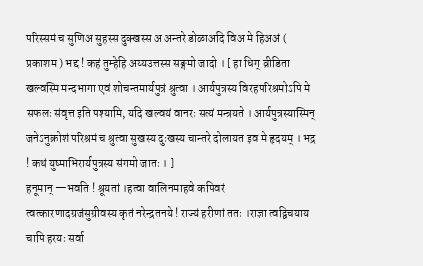परिस्समं च सुणिअ सुहस्स दुक्खस्स अ अन्तरे डोळाअदि विअ मे हिअअं ( प्रकाशम ) भद्द ! कहं तुम्हेहि अय्यउत्तस्स सङ्गमो जादो । [ हा धिग् व्रीडिता खल्वस्मि मन्दभागा एवं शोचन्तमार्यपुत्रं श्रुत्वा । आर्यपुत्रस्य विरहपरिश्रमोऽपि मे सफलः संवृत्त इति पश्यामि, यदि खल्वयं वानरः सत्यं मन्त्रयते । आर्यपुत्रस्यास्मिन् जनेऽनुक्रोशं परिश्रमं च श्रुत्वा सुखस्य दुःखस्य चान्तरे दोलायत इव मे हृदयम् । भद्र ! कथं युष्माभिरार्यपुत्रस्य संगमो जातः । ]
हनूमान् —भवति ! श्रूयतां ।हत्वा वालिनमाहवे कपिवरं त्वत्कारणादग्रजंसुग्रीवस्य कृतं नरेन्द्रतनये ! राज्यं हरीणां ततः ।राज्ञा त्वद्विचयाय चापि हरयः सर्वा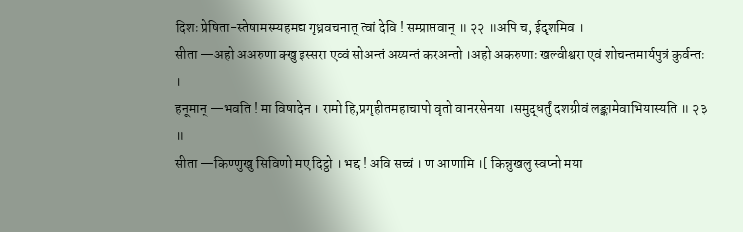दिशः प्रेषिता-स्तेषामस्म्यहमद्य गृध्रवचनात् त्वां देवि ! सम्प्राप्तवान् ॥ २२ ॥अपि च, ईदृशमिव ।
सीता —अहो अअरुणा क्खु इस्सरा एव्वं सोअन्तं अय्यन्तं करअन्तो ।अहो अकरुणाः खल्वीश्वरा एवं शोचन्तमार्यपुत्रं कुर्वन्तः ।
हनूमान् —भवति ! मा विषादेन । रामो हि,प्रगृहीतमहाचापो वृतो वानरसेनया ।समुद्धर्तुं दशग्रीवं लङ्कामेवाभियास्यति ॥ २३ ॥
सीता —किण्णुखु सिविणो मए दिट्ठो । भद्द ! अवि सच्चं । ण आणामि ।[ किन्नुखलु स्वप्नो मया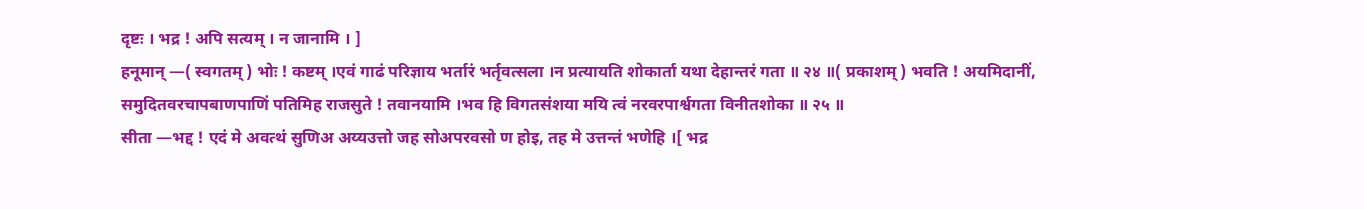दृष्टः । भद्र ! अपि सत्यम् । न जानामि । ]
हनूमान् —( स्वगतम् ) भोः ! कष्टम् ।एवं गाढं परिज्ञाय भर्तारं भर्तृवत्सला ।न प्रत्यायति शोकार्ता यथा देहान्तरं गता ॥ २४ ॥( प्रकाशम् ) भवति ! अयमिदानीं, समुदितवरचापबाणपाणिं पतिमिह राजसुते ! तवानयामि ।भव हि विगतसंशया मयि त्वं नरवरपार्श्वगता विनीतशोका ॥ २५ ॥
सीता —भद्द ! एदं मे अवत्थं सुणिअ अय्यउत्तो जह सोअपरवसो ण होइ, तह मे उत्तन्तं भणेहि ।[ भद्र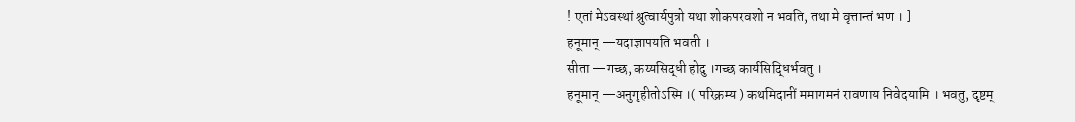! एतां मेऽवस्थां श्रुत्वार्यपुत्रो यथा शोकपरवशो न भवति, तथा मे वृत्तान्तं भण । ]
हनूमान् —यदाज्ञापयति भवती ।
सीता —गच्छ, कय्यसिद्धी होदु ।गच्छ कार्यसिद्धिर्भवतु ।
हनूमान् —अनुगृहीतोऽस्मि ।( परिक्रम्य ) कथमिदानीं ममागमनं रावणाय निवेदयामि । भवतु, दृष्टम्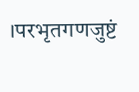।परभृतगणजुष्टं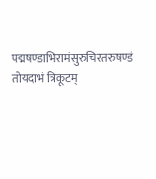पद्मषण्डाभिरामंसुरुचिरतरुषण्डं तोयदाभं त्रिकूटम्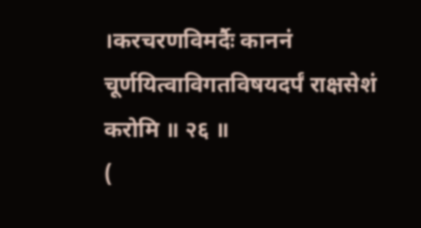।करचरणविमर्दैः काननं चूर्णयित्वाविगतविषयदर्पं राक्षसेशं करोमि ॥ २६ ॥
(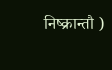निष्क्रान्तौ )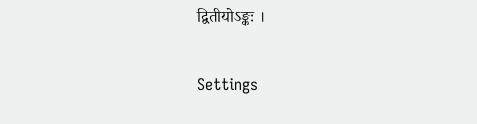द्वितीयोऽङ्कः ।

Settings